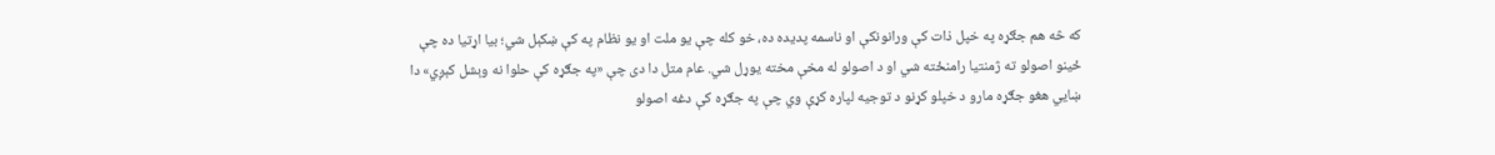که څه هم جګړه په خپل ذات کې ورانونکې او ناسمه پدیده ده، خو کله چې یو ملت او یو نظام په کې ښکېل شي؛ بیا اړتیا ده چې ځینو اصولو ته ژمنتیا رامنځته شي او د اصولو له مخې مخته یوړل شي. عام متل دا دی چې «په جګړه کې حلوا نه وېشل کېږي» دا ښايي هغو جګړه مارو د خپلو کړنو د توجیه لپاره کړې وي چې په جګړه کې دغه اصولو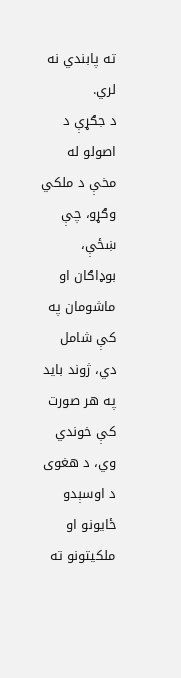ته پابندي نه لري.
د جګړې د اصولو له مخې د ملکي وګړو، چې ښځې، بوډاګان او ماشومان په کې شامل دي، ژوند باید په هر صورت کې خوندي وي، د هغوی د اوسېدو ځایونو او ملکیتونو ته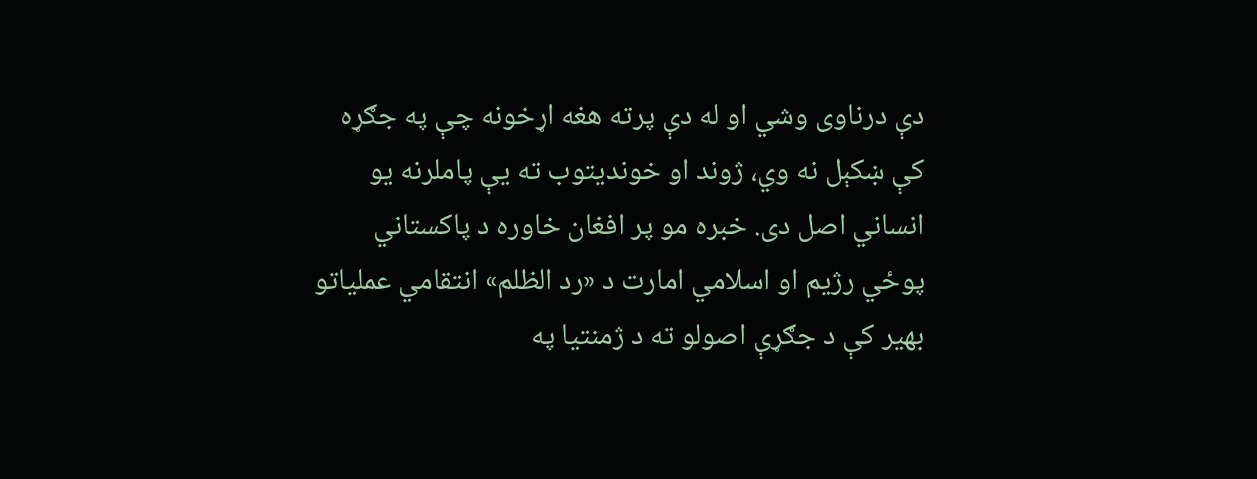دې درناوی وشي او له دې پرته هغه اړخونه چې په جګړه کې ښکېل نه وي، ژوند او خونديتوب ته یې پاملرنه یو انساني اصل دی. خبره مو پر افغان خاوره د پاکستاني پوځي رژیم او اسلامي امارت د «رد الظلم» انتقامي عملیاتو بهیر کې د جګړې اصولو ته د ژمنتیا په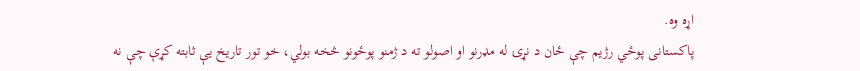اړه وه.
پاکستانی پوځي رژيم چې ځان د نړۍ له مډرنو او اصولو ته د ژمنو پوځونو څخه بولي، خو تور تاریخ یې ثابته کړې چې نه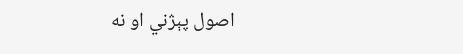اصول پېژني او نه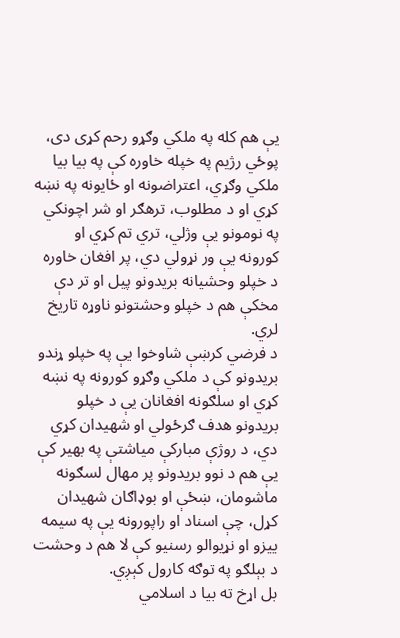یې هم کله په ملکي وګړو رحم کړی دی، پوځي رژیم په خپله خاوره کې په بیا بیا ملکي وګړي، اعتراضونه او ځایونه په نښه کړي او د مطلوب، ترهګر او شر اچونکي په نومونو یې وژلي، تري تم کړي او کورونه یې ور نړولي دي، پر افغان خاوره د خپلو وحشیانه بریدونو پیل او تر دې مخکې هم د خپلو وحشتونو ناوړه تاریخ لري.
د فرضي کرښې شاوخوا یې په خپلو ړندو بریدونو کې د ملکي وګړو کورونه په نښه کړي او سلګونه افغانان یې د خپلو بریدونو هدف ګرځولي او شهیدان کړي دي، د روژې مبارکې میاشتې په بهیر کې یې هم د نوو بریدونو پر مهال لسګونه ماشومان، ښځې او بوډاګان شهیدان کړل، چې اسناد او راپورونه یې په سیمه ییزو او نړیوالو رسنیو کې لا هم د وحشت د بېلګو په توګه کارول کېږي.
بل اړخ ته بیا د اسلامي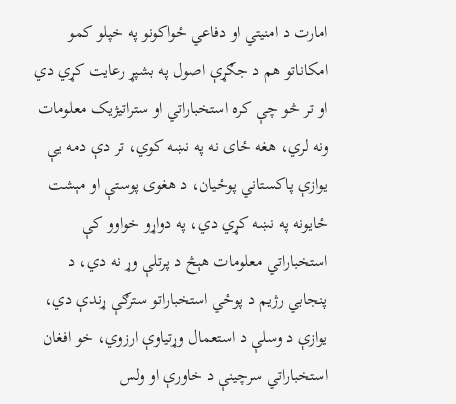امارت د امنیتي او دفاعي ځواکونو په خپلو کمو امکاناتو هم د جګړې اصول په بشپړ رعایت کړي دي او تر څو چې کره استخباراتي او ستراتیژیک معلومات ونه لري، هغه ځای نه په نښه کوي، تر دې دمه یې یوازې پاکستاني پوځیان، د هغوی پوستې او مېشت ځایونه په نښه کړي دي، په دواړو خواوو کې استخباراتي معلومات هېڅ د پرتلې وړ نه دي، د پنجابي رژیم د پوځي استخباراتو سترګې ړندې دي، یوازې د وسلې د استعمال وړتیاوې ارزوي، خو افغان استخباراتي سرچینې د خاورې او ولس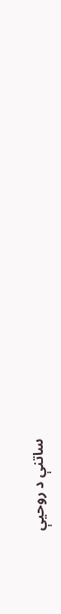ساتنې د روحیې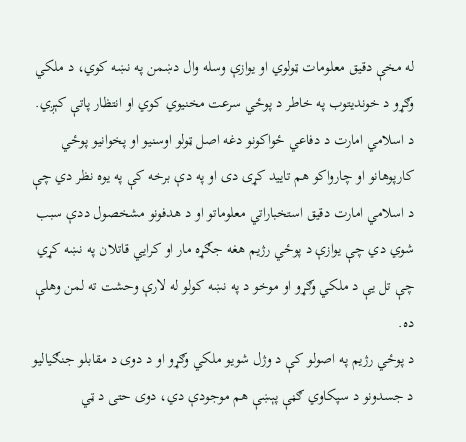له مخې دقیق معلومات ټولوي او یوازې وسله وال دښمن په نښه کوي، د ملکي وګړو د خوندیتوب په خاطر د پوځي سرعت مخنیوي کوي او انتظار پاتې کېږي.
د اسلامي امارت د دفاعي ځواکونو دغه اصل ټولو اوسنیو او پخوانیو پوځي کارپوهانو او چارواکو هم تایید کړی دی او په دې برخه کې په یوه نظر دي چې د اسلامي امارت دقیق استخباراتي معلوماتو او د هدفونو مشخصول ددې سبب شوي دي چې یوازې د پوځي رژيم هغه جګړه مار او کرايي قاتلان په نښه کړي چې تل یې د ملکي وګړو او موخو د په نښه کولو له لارې وحشت ته لمن وهلې ده.
د پوځي رژيم په اصولو کې د وژل شویو ملکي وګړو او د دوی د مقابلو جنګیالیو د جسدونو د سپکاوي ګڼې پېښې هم موجودې دي، دوی حتی د ټي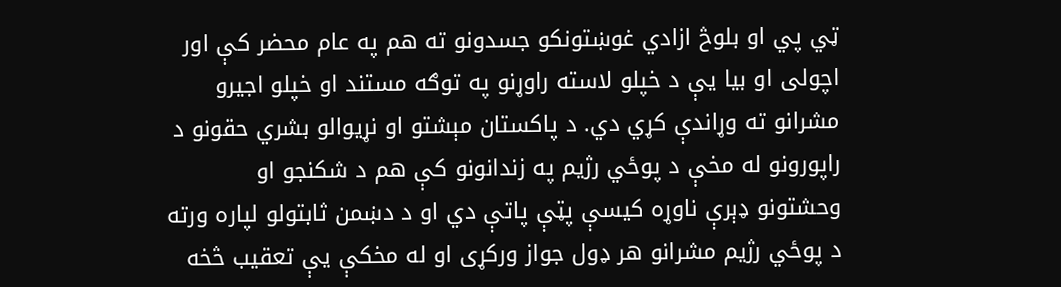ټي پي او بلوڅ ازادي غوښتونکو جسدونو ته هم په عام محضر کې اور اچولی او بیا یې د خپلو لاسته راوړنو په توګه مستند او خپلو اجیرو مشرانو ته وړاندې کړي دي. د پاکستان مېشتو او نړیوالو بشري حقونو د راپورونو له مخې د پوځي رژیم په زندانونو کې هم د شکنجو او وحشتونو ډېرې ناوړه کیسې پټې پاتې دي او د دښمن ثابتولو لپاره ورته د پوځي رژيم مشرانو هر ډول جواز ورکړی او له مخکې یې تعقیب څخه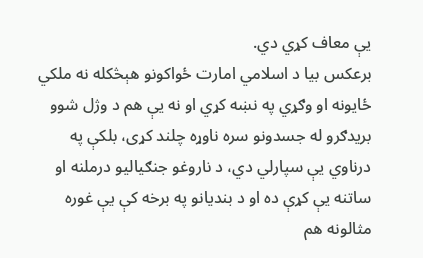یې معاف کړي دي.
برعکس بیا د اسلامي امارت ځواکونو هېڅکله نه ملکي ځایونه او وګړي په نښه کړي او نه یې هم د وژل شوو بریدګرو له جسدونو سره ناوړه چلند کړی، بلکې په درناوي یې سپارلي دي، د ناروغو جنګیالیو درملنه او ساتنه یې کړې ده او د بندیانو په برخه کې یې غوره مثالونه هم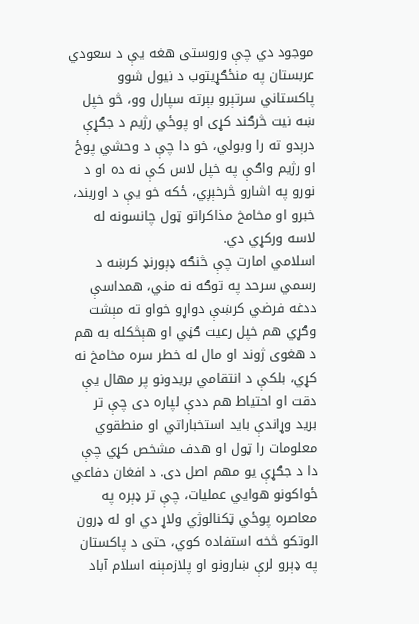موجود دي چې وروستی هغه یې د سعودي عربستان په منځګړیتوب د نیول شوو پاکستاني سرتېرو بېرته سپارل وو، څو خپل ښه نیت څرګند کړی او پوځي رژیم د جګړې درېدو ته را وبولي، خو دا چې د وحشي پوځ او رژيم واګې په خپل لاس کې نه ده او د نورو په اشارو څرخېږي، ځکه خو یې د اوربند، خبرو او مخامخ مذاکراتو ټول چانسونه له لاسه ورکړي دي.
اسلامي امارت چې څنګه ډېورنډ کرښه د رسمي سرحد په توګه نه مني، همداسې ددغه فرضي کرښې دواړو خواو ته مېشت وګړي هم خپل رعیت ګڼي او هېڅکله به هم د هغوی ژوند او مال له خطر سره مخامخ نه کړي، بلکې د انتقامي بریدونو پر مهال یې دقت او احتیاط هم ددې لپاره دی چې تر برید وړاندې باید استخباراتي او منطقوي معلومات را ټول او هدف مشخص کړي چې دا د جګړې یو مهم اصل دی. د افغان دفاعي ځواکونو هوايي عملیات، چې تر ډېره په معاصره پوځي ټکنالوژي ولاړ دي او له ډرون الوتکو څخه استفاده کوي، حتی د پاکستان په ډېرو لرې ښارونو او پلازمېنه اسلام آباد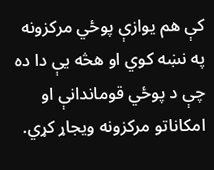کې هم یوازې پوځي مرکزونه په نښه کوي او هڅه یې دا ده چې د پوځي قوماندانې او امکاناتو مرکزونه ویجاړ کړي.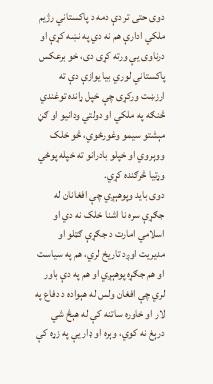دوی حتی تر دې دمه د پاکستاني رژیم ملکي ادارې هم نه دي په نښه کړې او درناوی یې ورته کړی دی، خو برعکس پاکستاني لوري بیا یوازې دې ته ارزښت ورکړی چې خپل ړانده توغندي څنګه په ملکي او دولتي ودانیو او ګڼ مېشتو سیمو وغورځوي، څو خلک ووېروي او خپلو بادرانو ته خپله پوځي وړتیا څرګنده کړي.
دوی باید وپوهېږي چې افغانان له جګړې سره نا اشنا خلک نه دي او اسلامي امارت د جګړې ګټلو او مدیریت اوږد تاریخ لري، هم په سیاست او هم جګړه پوهېږي او هم په دې باور لري چې افغان ولس له هېواده د دفاع په لار او خاوره ساتنه کې له هېڅ شي درېغ نه کوي، وېره او ډار یې په زړه کې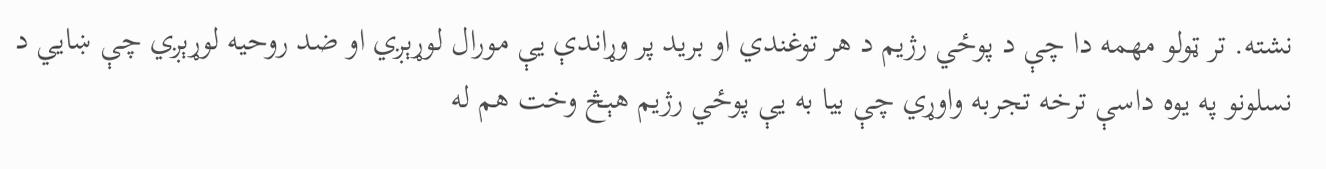نشته. تر ټولو مهمه دا چې د پوځي رژيم د هر توغندي او برید پر وړاندې یې مورال لوړېږي او ضد روحیه لوړېږي چې ښايي د نسلونو په یوه داسې ترخه تجربه واوړي چې بیا به یې پوځي رژیم هېڅ وخت هم له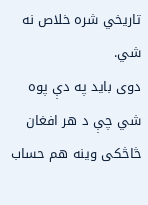تاریخي شره خلاص نه شي.
دوی باید په دې پوه شي چې د هر افغان څاڅکی وینه هم حساب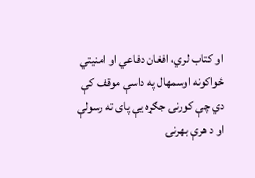او کتاب لري، افغان دفاعي او امنیتي ځواکونه اوسمهال په داسې موقف کې دي چې کورنۍ جګړه یې پای ته رسولې او د هرې بهرنۍ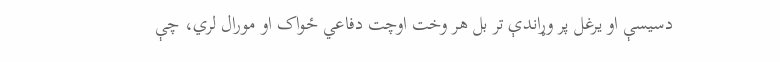دسیسې او یرغل پر وړاندې تر بل هر وخت اوچت دفاعي ځواک او مورال لري، چې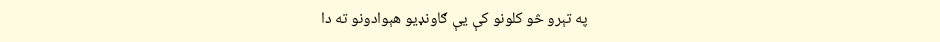په تېرو څو کلونو کې یې ګاونډیو هېوادونو ته دا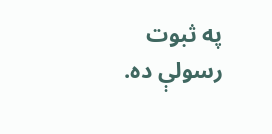په ثبوت رسولې ده.